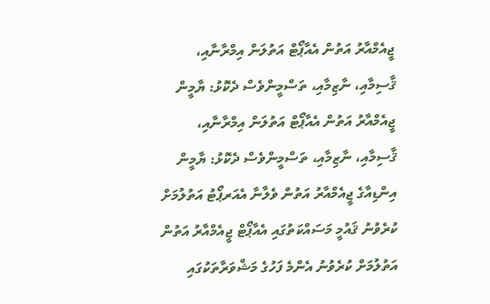ޖީއެމްއާރު އަތުން އެއާޕޯޓް އަތުލަން އިމްރާނާއި، ޤާސިމާއި، ނާޒިމާއި، ތަސްމީންވެސް ދެކޮޅު: ޔާމީން
ޖީއެމްއާރު އަތުން އެއާޕޯޓް އަތުލަން އިމްރާނާއި، ޤާސިމާއި، ނާޒިމާއި، ތަސްމީންވެސް ދެކޮޅު: ޔާމީން
އިންޑިއާގެ ޖީއެމްއާރު އަތުން ވެލާނާ އެއަރޕޯޓު އަތުލުމަށް ކުރެވުނު ޤައުމީ މަސައްކަތުގައި އެއާޕޯޓް ޖީއެމްއާރު އަތުން އަތުލުމަށް ކުރެވުނު އެންމެ ފަހުގެ މަޝްވަރާތަކުގައި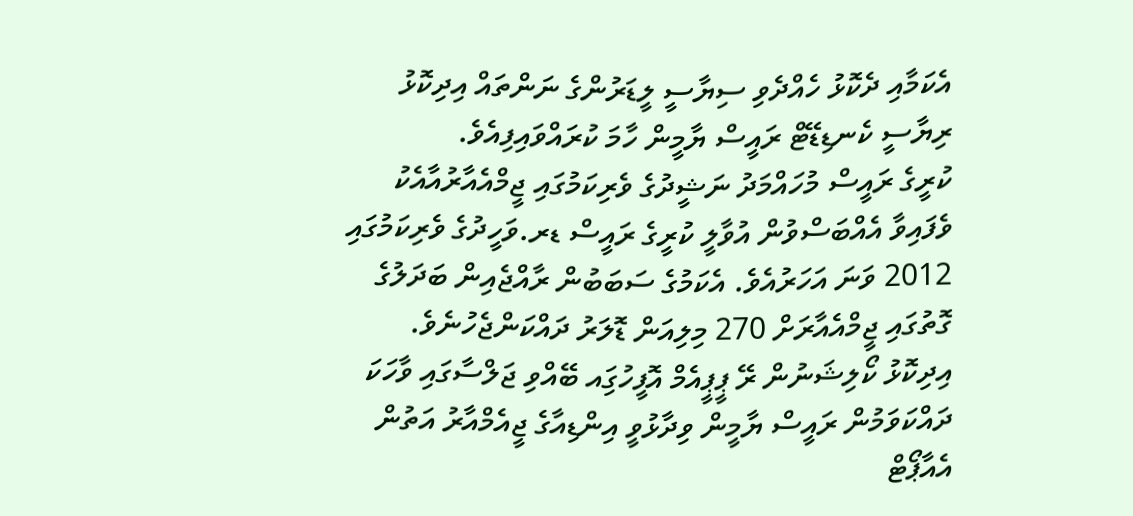އެކަމާއި ދެކޮޅު ހެއްދެވި ސިޔާސީ ލީޑަރުންގެ ނަންތައް އިދިކޮޅު ރިޔާސީ ކެނޑިޑޭޓް ރައީސް ޔާމީން ހާމަ ކުރައްވައިފިއެވެ.
ކުރީގެ ރައީސް މުހައްމަދު ނަޝީދުގެ ވެރިކަމުގައި ޖީމްއެއާރުއާއެކު ވެފައިވާ އެއްބަސްވުން އުވާލީ ކުރީގެ ރައީސް ޑރ.ވަހީދުގެ ވެރިކަމުގައި 2012 ވަނަ އަހަރުއެވެ. އެކަމުގެ ސަބަބުން ރާއްޖެއިން ބަދަލުގެ ގޮތުގައި ޖީމްއެއާރަށް 270 މިލިއަން ޑޮލަރު ދައްކަންޖެހުނެވެ.
އިދިކޮޅު ކޯލިޝަނުން ރޭ ޕީޕީއެމް އޮފީހުގަިއ ބޭއްވި ޖަލްސާގައި ވާހަކަ ދައްކަވަމުން ރައީސް ޔާމީން ވިދާޅުވީ އިންޑިއާގެ ޖީއެމްއާރު އަތުން އެއާޕޯޓް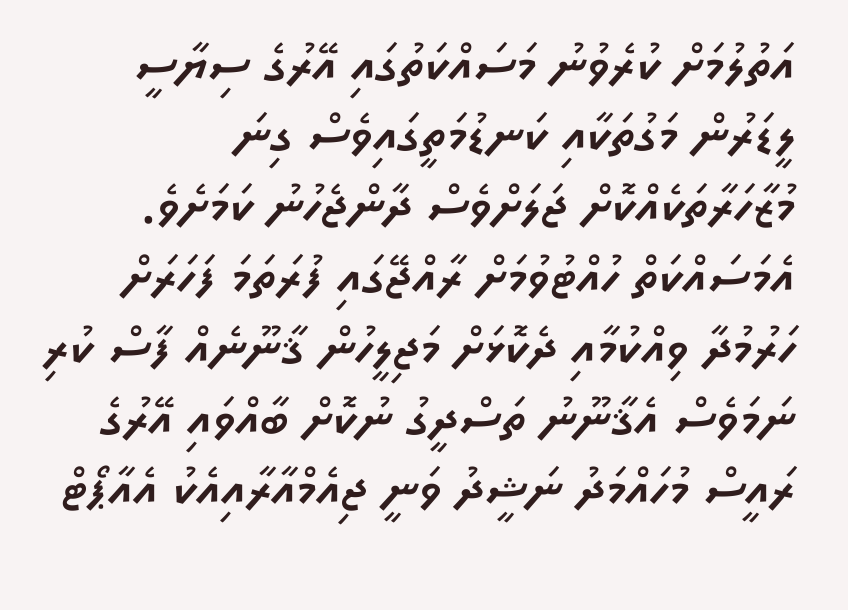އަތުލުމަށް ކުރެވުނު މަސައްކަތުގައި އޭރުގެ ސިޔާސީ ލީޑަރުން މަގުތަކާއި ކަނޑުމަތީގައިވެސް ގިނަ މުޒާހަރާތަކެއްކޮށް ޖަލަށްވެސް ދާންޖެހުނު ކަމަށެވެ. އެމަސައްކަތް ހުއްޓުވުމަށް ރާއްޖޭގައި ފުރަތަމަ ފަހަރަށް ހަރުމުދާ ވިއްކުމާއި ދެކޮޅަށް މަޖިލީހުން ޤާނޫނެއް ފާސް ކުރި ނަމަވެސް އެޤާނޫނު ތަސްދީގު ނުކޮށް ބާއްވައި އޭރުގެ ރައީސް މުހައްމަދު ނަޝީދު ވަނީ ޖިއެމްއާރާއިއެކު އެއާޕޯޓް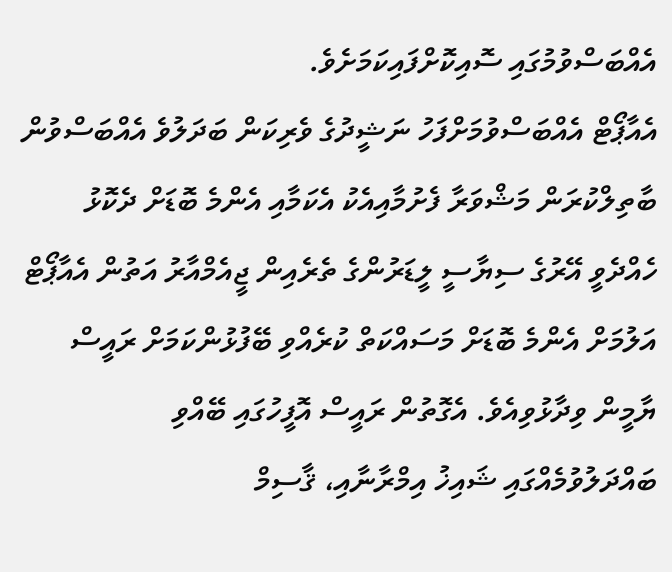އެއްބަސްވުމުގައި ސޮއިކޮށްފައިކަމަށެވެ.
އެއާޕޯޓް އެއްބަސްވުމަށްފަހު ނަޝީދުގެ ވެރިކަން ބަދަލުވެ އެއްބަސްވުން ބާތިލްކުރަން މަޝްވަރާ ފެށުމާއިއެކު އެކަމާއި އެންމެ ބޮޑަށް ދެކޮޅު ހެއްދެވީ އޭރުގެ ސިޔާސީ ލީޑަރުންގެ ތެރެއިން ޖީއެމްއާރު އަތުން އެއާޕޯޓް އަލުމަށް އެންމެ ބޮޑަށް މަސައްކަތް ކުރެއްވި ބޭފުޅުންކަމަށް ރައީސް ޔާމީން ވިދާޅުވިއެވެ. އެގޮތުން ރައީސް އޮފީހުގައި ބޭއްވި ބައްދަލުވުމެއްގައި ޝައިޚު އިމްރާނާއި، ޤާސިމް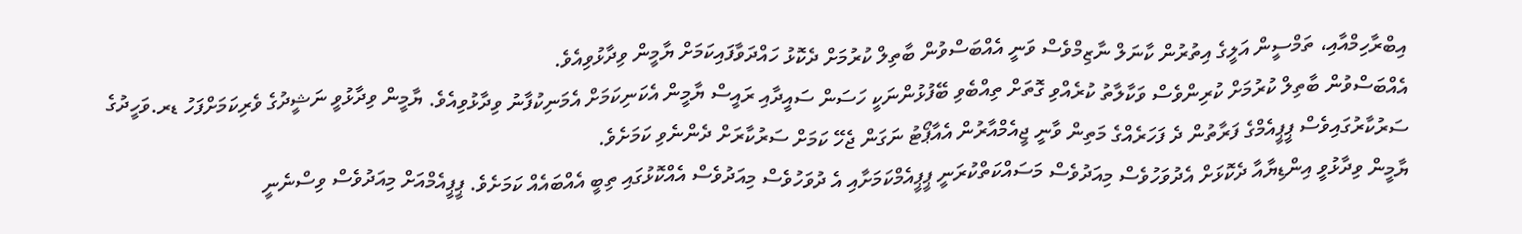އިބްރާހިމްއާއި، ތަމްސީން އަލީގެ އިތުރުން ކާނަލް ނާޒިމްވެސް ވަނީ އެއްބަސްވުން ބާތިލް ކުރުމަށް ދެކޮޅު ހައްދަވާފައިކަމަށް ޔާމީން ވިދާޅުވިއެވެ.
އެއްބަސްވުން ބާތިލް ކުރުމަށް ކުރިންވެސް ވަކާލާތު ކުރެއްވި ގޮތަށް ތިއްބެވި ބޭފުޅުންނަކީ ހަސަން ސައީދާއި ރައީސް ޔާމީން އެކަނިކަމަށް އެމަނިކުފާނު ވިދާޅުވިއެވެ. ޔާމީން ވިދާޅުވީ ނަޝީދުގެ ވެރިކަމަށްފަހު ޑރ.ވަހީދުގެ ސަރުކާރުގައިވެސް ޕީޕީއެމްގެ ފަރާތުން ދެ ފަހަރެއްގެ މަތިން ވާނީ ޖީއެމްއާރުން އެއާޕޯޓު ނަގަން ޖެހޭ ކަމަށް ސަރުކާރަށް ދެންނެވި ކަމަށެވެ.
ޔާމީން ވިދާޅުވީ އިންޑިޔާއާ ދެކޮޅަށް އެދުވަހުވެސް މިއަދުވެސް މަސައްކަތްކުރަނީ ޕީޕީއެމްކަމަށާއި އެ ދުވަހުވެސް މިއަދުވެސް އެއްކޮޅުގައި ތިބީ އެއްބައެއް ކަމަށެވެ. ޕީޕީއެމްއަށް މިއަދުވެސް ވިސްނެނީ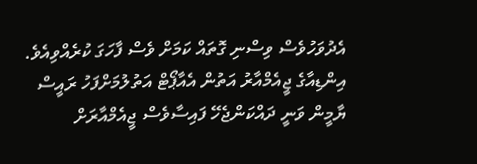އެދުވަހުވެސް ވިސްނި ގޮތައް ކަމަށް ވެސް ފާހަގަ ކުރެއްވިއެވެ.
އިންޑިއާގެ ޖީއެމްއާރު އަތުން އެއާޕޯޓް އަތުލުމަށްފަހު ރައީސް ޔާމީން ވަނީ ދައްކަންޖެހޭ ފައިސާވެސް ޖީއެމްއާރަށް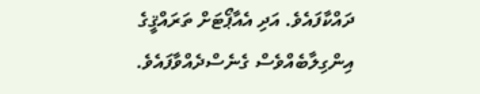ދައްކާފައެވެ. އަދި އެއާޕޯޓަށް ތަރައްޤީގެ އިންގިލާބެއްވެސް ގެނެސްދެއްވާފައެވެ.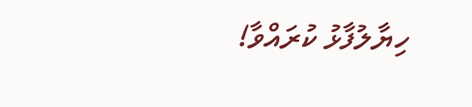ހިޔާލުފާޅު ކުރައްވާ!